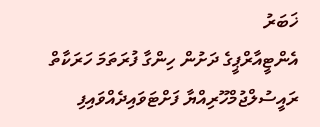ޚަބަރު
އެންޓީއާރްޕީގެ ދަށުން ހިންގާ ފުރަތަމަ ހަރަކާތް ރައީސުލްޖުމްހޫރިއްޔާ ފަށްޓަވައިދެއްވައިފި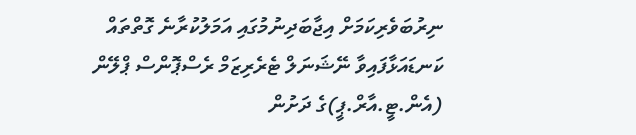ނިރުބަވެރިކަމަށް އިޖާބަދިނުމުގައި އަމަލުކުރާނެ ގޮތްތައް ކަނޑައަޅާފައިވާ ނޭޝަނަލް ޓެރެރިޒަމް ރެސްޕޮންސް ޕްލޭން (އެން.ޓީ.އާރް.ޕީ)ގެ ދަށުން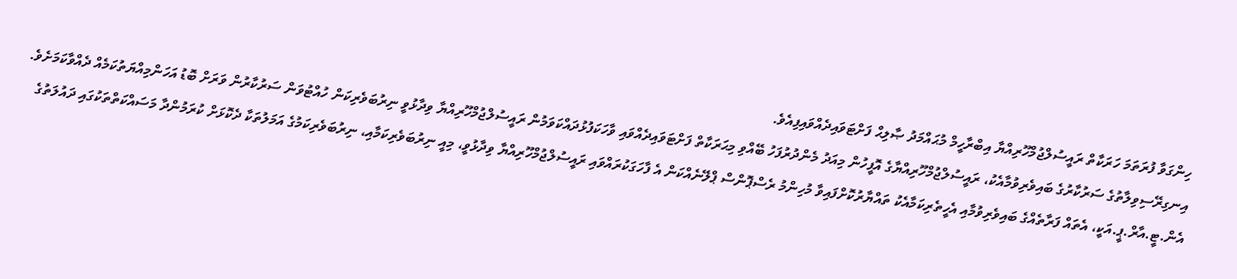ހިންގަވާ ފުރަތަމަ ހަރަކާތް ރައީސުލްޖުމްހޫރިއްޔާ އިބްރާހީމް މުޙައްމަދު ޞާލިޙް ފަށްޓަވައިދެއްވައިފިއެވެ.
އިނގިރޭސިވިލާތުގެ ސަރުކާރުގެ ބައިވެރިވުމާއެކު، ރައީސުލްޖުމްހޫރިއްޔާގެ އޮފީހުން މިއަދު މެންދުރުފަހު ބޭއްވި މިޙަރަކާތް ފަށްޓަވައިދެއްވައި ވާހަކަފުޅުދައްކަވަމުން ރައީސުލްޖުމްހޫރިއްޔާ ވިދާޅުވީ ނިރުބަވެރިކަން ހުއްޓުވަން ސަރުކާރުން ވަރަށް ބޮޑު އަހަންމިއްޔަތުކަމެއް ދެއްވާކަމަށެވެ.
އެން.ޓީ.އާރް.ޕީ.އަކީ، އެތައް ފަރާތެއްގެ ބައިވެރިވުމާއި އެހީތެރިކަމާއެކު ތައްޔާރުކޮށްފައިވާ މުހިންމު ރެސްޕޮންސް ޕްލޭނެއްކަން އެ ފާހަގަކުރައްވައި ރައީސުލްޖުމްހޫރިއްޔާ ވިދާޅުވީ، މިއީ ނިރުބަވެރިކަމާއި، ނިރުބަވެރިކަމުގެ އަމަލުތަކާ ދެކޮޅަށް ކުރަމުންދާ މަސައްކަތްތަކުގައި ދައުލަތުގެ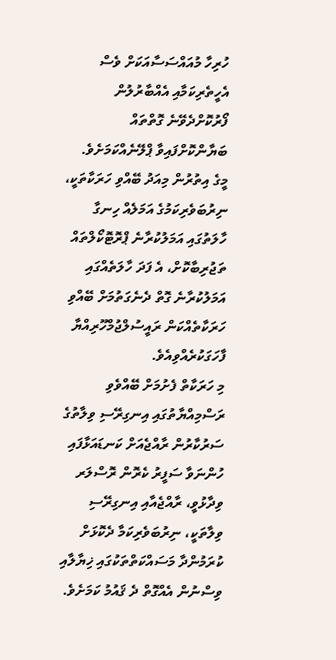ހުރިހާ މުއައްސަސާއަކަށް ވެސް އެހީތެރިކަމާއި އެއްބާރުލުން ފޯރުކޮށްދެވޭނެ ގޮތްތައް ބަޔާންކޮށްފައިވާ ޕްލޭނެއްކަމަށެވެ.
މީގެ އިތުރުން މިއަދު ބޭއްވި ހަރަކާތަކީ، ނިރުބަވެރިކަމުގެ އަމަލެއް ހިނގާ ހާލަތުގައި އަމަލުކުރާނެ ޕްރޮޓޮކޯލްތައް ތަޖުރިބާކޮށް، އެ ފަދަ ހާލަތެއްގައި އަމަލުކުރާނެ ގޮތް ދެނެގަތުމަށް ބޭއްވި ހަރަކާތެއްކަން ރައީސުލްޖުމްހޫރިއްޔާ ފާހަގަކުރެއްވިއެވެ.
މި ހަރަކާތް ފެށުމަށް ބޭއްވެވި ރަސްމިއްޔާތުގައި އިނގިރޭސި ވިލާތުގެ ސަރުކާރުން ރާއްޖެއަށް ކަނޑައަޅާފައި ހުންނަވާ ސަފީރު ކެރޮން ރޮސްލަރ ވިދާޅުވީ، ރާއްޖެއާއި އިނގިރޭސި ވިލާތަކީ، ނިރުބަވެރިކަމާ ދެކޮޅަށް ކުރަމުންދާ މަސައްކަތްތަކުގައި ޚިޔާލާއި ވިސްނުން އެއްގޮތް ދެ ޤައުމު ކަމަށެވެ.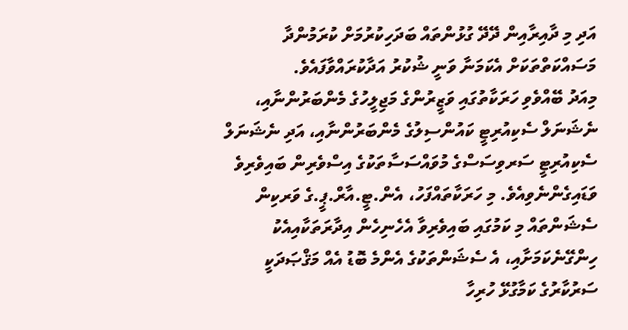އަދި މި ދާއިރާއިން ދޭދޭ ގުޅުންތައް ބަދަހިކުރުމަށް ކުރަމުންދާ މަސައްކަތްތަކަށް އެކަމަނާ ވަނީ ޝުކުރު އަދާކުރައްވާފައެވެ.
މިއަދު ބޭއްވެވި ހަރަކާތުގައި ވަޒީރުންގެ މަޖިލީހުގެ މެންބަރުންނާއި، ނެޝަނަލް ސެކިއުރިޓީ ކައުންސިލުގެ މެންބަރުންނާއި، އަދި ނެޝަނަލް ސެކިއުރިޓީ ސަރވިސަސްގެ މުވައްސަސާތަކުގެ އިސްވެރިން ބައިވެރިވެ ވަޑައިގެންނެވިއެވެ. މި ހަރަކާތައްފަހު، އެން.ޓީ.އާރް.ޕީ.ގެ ވަރކިން ސެޝަންތައް މި ކަމުގައި ބައިވެރިވާ އެހެނިހެން އިދާރަތަކާއިއެކު ހިންގޭނެކަމަށާއި، އެ ސެޝަންތަކުގެ އެންމެ ބޮޑު އެއް މަޤްޞަދަކީ ސަރުކާރުގެ ކަމާގުޅޭ ހުރިހާ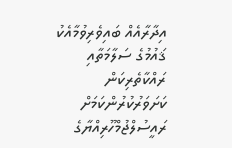އިދާރާއެއް ބައިވެރިވުމާއެކު ޤައުމުގެ ސަލާމަތާއި ރައްކާތެރިކަން ކަށަވަރުކުރުންކަމަށް ރައީސުލްޖުމްހޫރިއްޔާގެ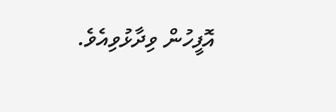އޮފީހުން ވިދާޅުވިއެވެ.